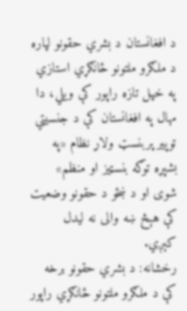د افغانستان د بشري حقونو لپاره د ملګرو ملتونو ځانګړي استازي په خپل تازه راپور کې ویلي، دا مهال په افغانستان کې د جنسیتي توپیر پربنسټ ولاړ نظام «په بشپړه توګه بنسټیز او منظم» شوی او د ښځو د حقونو وضعیت کې هېڅ ښه والی نه لیدل کېږي.
رخشانه: د بشري حقونو برخه کې د ملګرو ملتونو ځانګړي راپور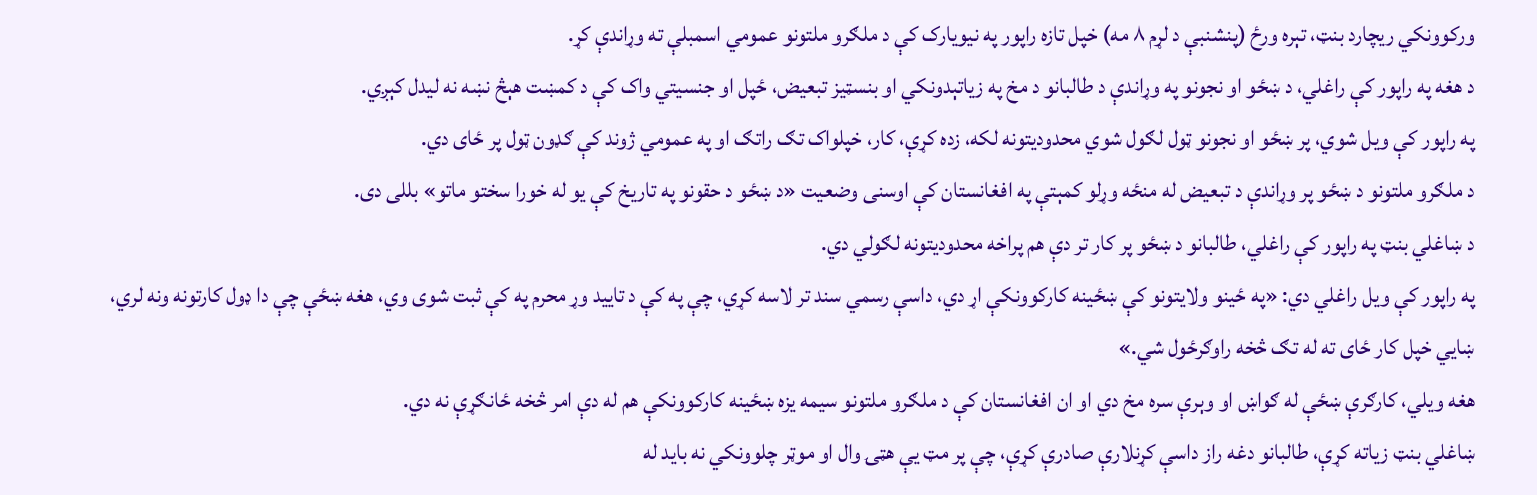ورکوونکي ریچارد بنټ، تېره ورځ (پنشنبې د لړم ۸ مه) خپل تازه راپور په نیویارک کې د ملګرو ملتونو عمومي اسمبلې ته وړاندې کړ.
د هغه په راپور کې راغلي، د ښځو او نجونو په وړاندې د طالبانو د مخ په زیاتېدونکي او بنسټیز تبعیض، ځپل او جنسیتي واک کې د کمښت هېڅ نښه نه لیدل کېږي.
په راپور کې ویل شوي، پر ښځو او نجونو ټول لګول شوي محدودیتونه لکه، زده کړې، کار، خپلواک تګ راتګ او په عمومي ژوند کې ګډون ټول پر ځای دي.
د ملګرو ملتونو د ښځو پر وړاندې د تبعیض له منځه وړلو کمېتې په افغانستان کې اوسنی وضعیت «د ښځو د حقونو په تاریخ کې یو له خورا سختو ماتو» بللی دی.
د ښاغلي بنټ په راپور کې راغلي، طالبانو د ښځو پر کار تر دې هم پراخه محدودیتونه لګولي دي.
په راپور کې ویل راغلي دي: «په ځینو ولایتونو کې ښځينه کارکوونکې اړ دي، داسې رسمي سند تر لاسه کړي، چې په کې د تایید وړ محرم په کې ثبت شوی وي، هغه ښځې چې دا ډول کارتونه ونه لري، ښايي خپل کار ځای ته له تګ څخه راوګرځول شي.»
هغه ویلي، کارګرې ښځې له ګواښ او وېرې سره مخ دي او ان افغانستان کې د ملګرو ملتونو سیمه یزه ښځینه کارکوونکې هم له دې امر څخه ځانګړې نه دي.
ښاغلي بنټ زیاته کړې، طالبانو دغه راز داسې کړنلارې صادرې کړې، چې پر مټ یې هټۍ وال او موټر چلوونکي نه باید له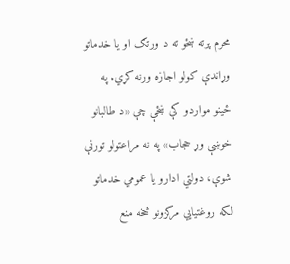محرم پرته ښځو ته د ورتګ او یا خدماتو وړاندې کولو اجازه ورنه کړي. په ځینو مواردو کې ښځې چې «د طالبانو خوښې وړ حجاب» په نه مراعتولو تورنې شوې، دولتي ادارو یا عمومي خدماتو لکه روغتیايي مرکزونو څخه منع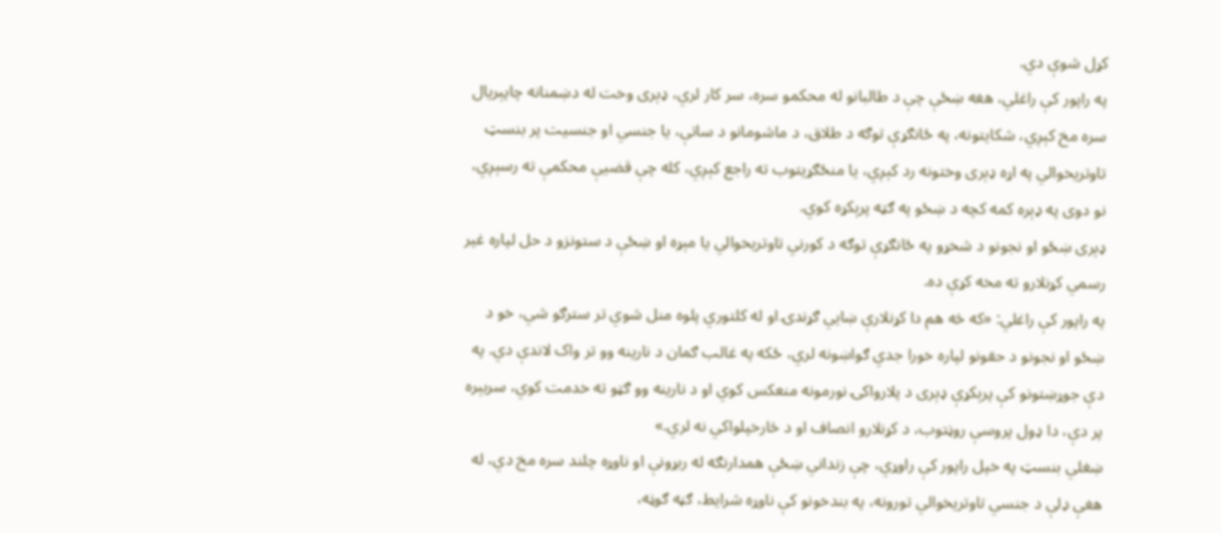کړل شوې دي.
په راپور کې راغلي، هغه ښځې چې د طالبانو له محکمو سره، سر کار لري، ډېری وخت له دښمنانه چاپېریال سره مخ کېږي، شکایتونه، په ځانګړې توګه د طلاق، د ماشومانو د ساتې، یا جنسي او جنسیت پر بنسټ تاوتریخوالي په اړه ډېری وختونه رد کېږي، یا منځګړیتوب ته راجع کېږي، کله چې قضیې محکمې ته رسېږي، نو دوی په ډېره کمه کچه د ښځو په ګټه پرېکړه کوي.
ډېری ښځو او نجونو د شخړو په ځانګړې توګه د کورني تاوتریخوالي یا مېړه او ښځې د ستونزو د حل لپاره غیر رسمي کړنلارو ته مخه کړې ده.
په راپور کې راغلي: «که څه هم دا کړنلارې ښايي ګړندۍ او له کلتوري پلوه منل شوي تر سترګو شي، خو د ښځو او نجونو د حقونو لپاره خورا جدي ګواښونه لري، ځکه په غالب ګمان د نارینه وو تر واک لاندې دي. په دې جوړښتونو کې پرېکړې ډېری د پلارواکۍ نورمونه منعکس کوي او د نارینه وو ګټو ته خدمت کوي، سربېره پر دې، دا ډول پروسې روڼتوب، د کړنلارو انصاف او د څارخپلواکي نه لري.»
ښغلي بنسټ په خپل راپور کې راوړي، چې زنداني ښځې همدارنګه له ربړونې او ناوړه چلند سره مخ دي، له هغې ډلې د جنسي تاوتریخوالي تورونه، په بندخونو کې ناوړه شرایط، ګڼه ګوڼه،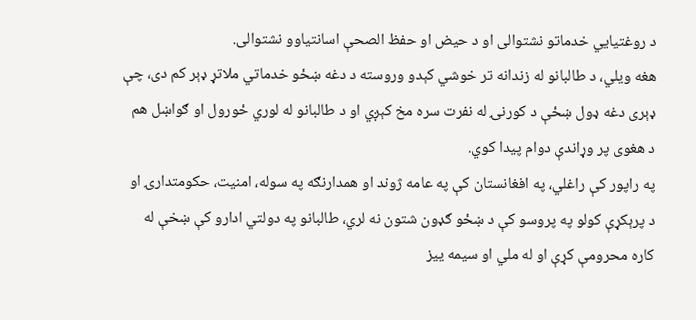د روغتیايي خدماتو نشتوالی او د حیض او حفظ الصحې اسانتیاوو نشتوالی.
هغه ویلي، د طالبانو له زندانه تر خوشي کېدو وروسته د دغه ښځو خدماتي ملاتړ ډېر کم دی، چې ډېری دغه ډول ښځې د کورنۍ له نفرت سره مخ کېږي او د طالبانو له لوري ځورول او ګواښل هم د هغوی پر وړاندې دوام پیدا کوي.
په راپور کې راغلي، په افغانستان کې په عامه ژوند او همدارنګه په سوله، امنیت، حکومتدارۍ او د پرېکړې کولو په پروسو کې د ښځو ګډون شتون نه لري، طالبانو په دولتي ادارو کې ښخې له کاره محرومې کړې او له ملي او سیمه ییز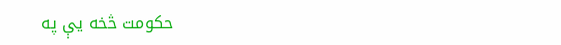حکومت څخه یې په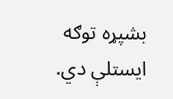بشپړه توګه ایستلې دي.